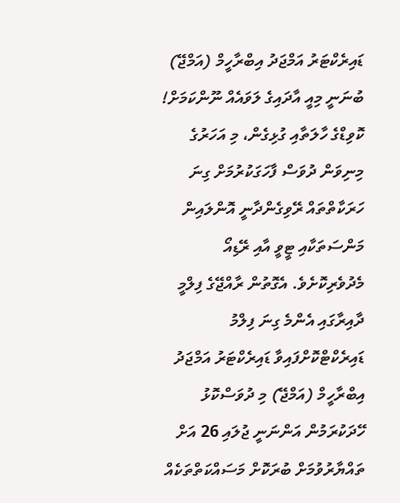ޑައިރެކްޓަރު އަމްޖަދު އިބްރާހީމް (އަމްޖޭ) ބުނަނީ މިއީ އާދައިގެ ލަވައެއް ނޫންކަމަށް!
ކޮވިޑްގެ ހާލަތާއި ގުޅިގެން، މި އަހަރުގެ މިނިވަން ދުވަސް ފާހަގަކުރުމަށް ގިނަ ހަރަކާތްތައް ރޭވިގެންދާނީ އޮންލައިން މަންސަތަކާއި ޓީވީ އާއި ރޭޑިއޯ މެދުވެރިކޮށެވެ. އެގޮތުން ރާއްޖޭގެ ފިލްމީ ދާއިރާގައި އެންމެ ގިނަ ފިލްމު ޑައިރެކްޓްކޮށްފައިވާ ޑައިރެކްޓަރު އަމްޖަދު އިބްރާހީމް (އަމްޖޭ) މި ދުވަސްކޮޅު ހޭދަކުރަމުން އަންނަނީ ޖުލައި 26 އަށް ތައްޔާރުވުމަށް ބުރަކޮށް މަސައްކަތްތަކެއް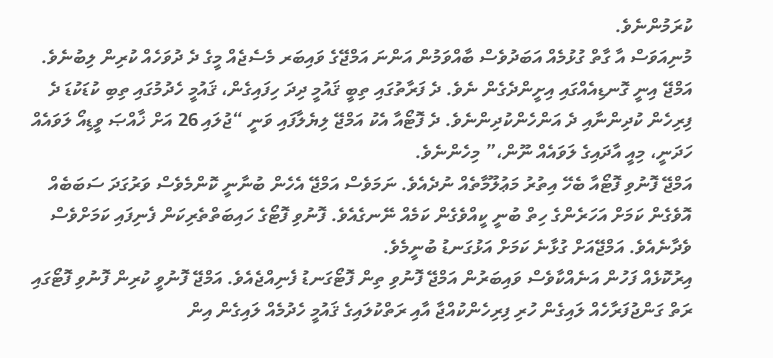ކުރަމުންނެވެ.
މުނިއަވަސް އާ ގާތް ގުޅުމެއް އަބަދުވެސް ބާއްވަމުން އަންނަ އަމްޖޭގެ ވައިބަރ މެސެޖެއް މީގެ ދެ ދުވަހެއް ކުރިން ލިބުނެވެ. އަމްޖޭ އިނީ ގޮނޑިއެއްގައި އިށީންދެގެން ނެވެ. ދެ ފަރާތުގައި ތިބީ ޤައުމީ ދިދަ ހިފައިގެން، ޤައުމީ ހެދުމުގައި ތިބި ކުޑަކުޑަ ދެ ފިރިހެން ކުދިންނާއި ދެ އަންހެންކުދިންނެވެ. ދެ ފޮޓޯއާ އެކު އަމްޖޭ ލިޔެލާފައި ވަނީ “ޖުލައި 26 އަށް ޚާއްޞަ ވީޑިއޯ ލަވައެއް ހަދަނީ، މިއީ އާދައިގެ ލަވައެއް ނޫން،” މިހެންނެވެ.
އަމްޖޭ ފޮނުވި ފޮޓޯއާ ބެހޭ އިތުރު މަޢުލޫމާތެއް ނުދެއެވެ. ނަމަވެސް އަމްޖޭ އެހެން ބުނާނީ ކޮންމެވެސް ވަރުގަދަ ސަބަބެއް އޮވެގެން ކަމަށް އަހަރެންގެ ހިތް ބުނީ ކީއްވެގެން ކަމެއް ނޭނގެއެވެ. ފޮނުވި ފޮޓޯގެ ހައިބަތްތެރިކަން ފެނިފައި ކަމަށްވެސް ވެދާނެއެވެ. އަމްޖޭއަށް ގުޅާނެ ކަމަށް އަޅުގަނޑު ބުނީމެވެ.
އިރުކޮޅެއް ފަހުން އަނެއްކާވެސް ވައިބަރުން އަމްޖޭ ފޮނުވި ތިން ފޮޓޯގަނޑު ފެނިއްޖެއެވެ. އަމްޖޭ ފޮނުވީ ކުރިން ފޮނުވި ފޮޓޯގައި ރަތް ގަންޖުފަރާހެއް ލައިގެން ހުރި ފިރިހެންކުއްޖާ އާއި ރަތްކުލައިގެ ޤައުމީ ހެދުމެއް ލައިގެން އިން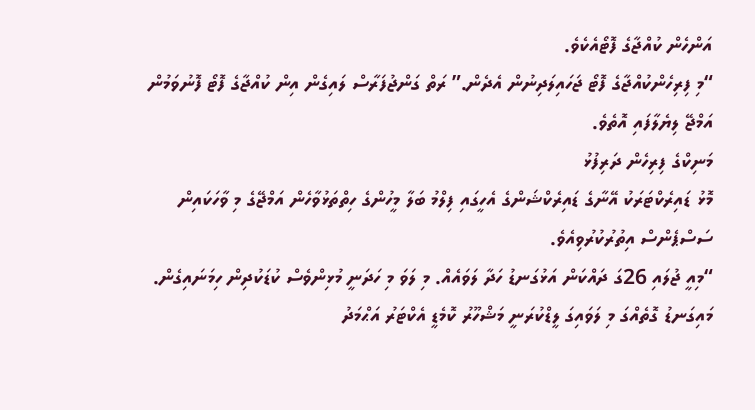އަންހެން ކުއްޖާގެ ފޮޓޯއެކެވެ.
“މި ފިރިހެންކުއްޖާގެ ފޮޓޯ ޖަހައިލަދިނުން އެދެން.” ރަތް ގަންޖުފަރާސް ލައިގެން އިން ކުއްޖާގެ ފޮޓޯ ފޮނުވަމުން އަމްޖޭ ލިޔެލާފައި އޮތެވެ.
މަނިކްގެ ފިރިހެން ދަރިފުޅު
މޮޅު ޑައިރެކްޓަރަކު އޭނާގެ ޑައިރެކްޝަންގެ އެހީގައި ފިލްމު ބަލާ މީހުންގެ ހިތްތަޅުވާހެން އަމްޖޭގެ މި ވާހަކައިން ސަސްޕެންސް އިތުރުކުރުވިއެވެ.
“މިއީ ޖުލައި 26ގަ ދައްކަން އަޅުގަނޑު ހަދާ ލަވައެއް. މި ލަވަ މި ހަދަނީ މުޅިންވެސް ކުޑަކުދިން ހިމަނައިގެން. މައިގަނޑު ގޮތެއްގަ މި ލަވައިގަ ލީޑްކުރަނީ މަޝްހޫރު ކޮމެޑީ އެކްޓަރު އަޙްމަދު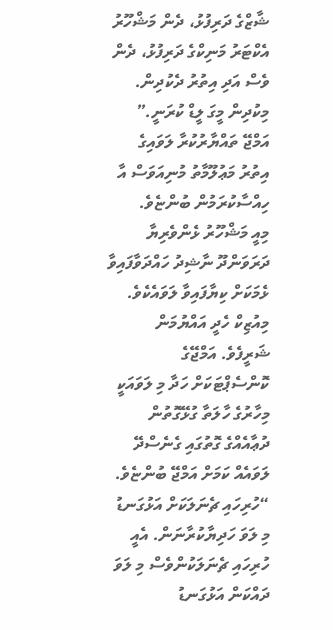ޝާޒްގެ ދަރިފުޅު، ދެން މަޝްހޫރު އެކްޓަރު މަނިކްގެ ދަރިފުޅު، ދެން ވެސް އަދި އިތުރު ދެކުދިން. މިކުދިން މީގަ ލީޑް ކުރަނީ.” އަމްޖޭ ތައްޔާރުކުރާ ލަވައިގެ އިތުރު މަޢުލޫމާތު މުނިއަވަސް އާ ހިއްސާކުރަމުން ބުންޏެވެ.
މިއީ މަޝްހޫރު ޅެންވެރިޔާ ދަރަވަންދޫ ނާޝިދު ހައްދަވާފައިވާ ޅެމަކަށް ކިޔާފައިވާ ލަވައެކެވެ. މިއުޒިކް ހެދީ އައްޔުމަން ޝަރީފެވެ. އަމްޖޭގެ ކޮންސެޕްޓަކަށް ހަދާ މި ލަވައަކީ މިހާރުގެ ހާލަތާ ގުޅޭގޮތުން ދުޢާއެއްގެ ގޮތުގައި ގެނެސްދޭ ލަވައެއް ކަމަށް އަމްޖޭ ބުންޏެވެ.
“ހުރިހައި ޗެނަލަކަށް އަޅުގަނޑު މި ލަވަ ހަދިޔާކުރާނަން. އެއީ ހުރިހައި ޗެނަލަކުންވެސް މި ލަވަ ދައްކަން އަޅުގަނޑު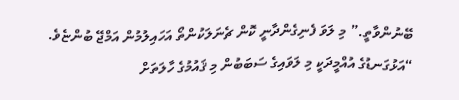ބޭނުންވާތީ.” މި ލަވަ ފެނިގެންދާނީ ކޮން ޗެނަލަކުންތޯ އަހައިލުމުން އަމްޖޭ ބުންޏެވެ.
“އަޅުގަނޑުގެ އުއްމީދަކީ މި ލަވައިގެ ސަބަބުން މި ޤައުމުގެ ހާލަތަށް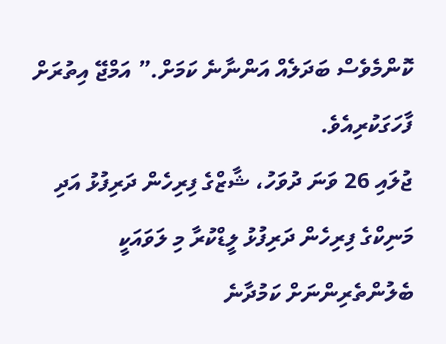ކޮންމެވެސް ބަދަލެއް އަންނާނެ ކަމަށް.” އަމްޖޭ އިތުރަށް ފާހަގަކުރިއެވެ.
ޖުލައި 26 ވަނަ ދުވަހު، ޝާޒްގެ ފިރިހެން ދަރިފުޅު އަދި މަނިކްގެ ފިރިހެން ދަރިފުޅު ލީޑްކުރާ މި ލަވައަކީ ބެލުންތެރިންނަށް ކަމުދާނެ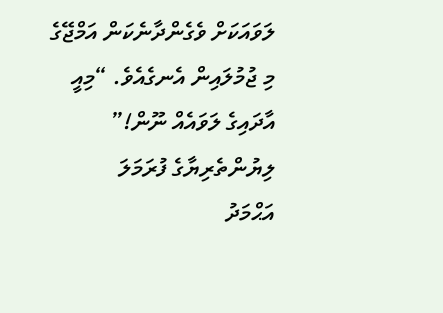ލަވައަކަށް ވެގެންދާނެކަން އަމްޖޭގެ މި ޖުމުލައިން އެނގެއެވެ. “މިއީ އާދައިގެ ލަވައެއް ނޫން!”
ލިޔުންތެރިޔާގެ ފުރަމަލަ
އަޙްމަދު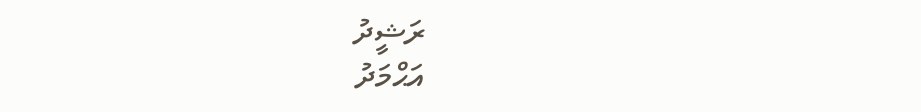ރަޝީދު
އަޙްމަދު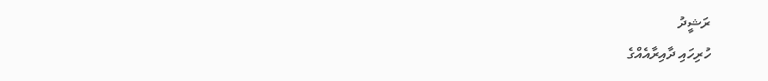ރަޝީދު
ހުރިހައި ދާއިރާއެއްގެ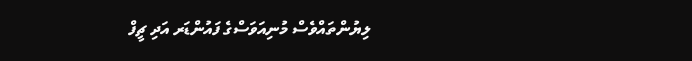ލިޔުންތައްވެސް މުނިއަވަސްގެ ފައުންޑަރ އަދި ޗީފް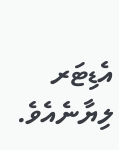އެޑިޓަރ ލިޔާނެއެވެ.